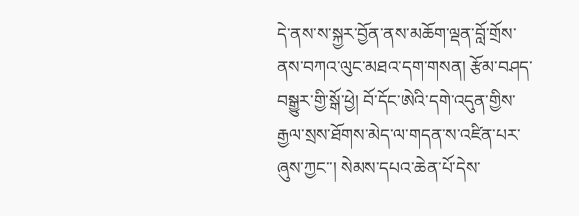དེ་ནས་ས་སྐྱར་བྱོན་ནས་མཆོག་ལྡན་བློ་གྲོས་ནས་བཀའ་ལུང་མཐའ་དག་གསན། རྩོམ་བཤད་བསྒྱུར་གྱི་སྒོ་ཕྱེ། བོ་དོང་ཨེའི་དགེ་འདུན་གྱིས་རྒྱལ་སྲས་ཐོགས་མེད་ལ་གདན་ས་འཛིན་པར་ཞུས་ཀྱང་་། སེམས་དཔའ་ཆེན་པོ་དེས་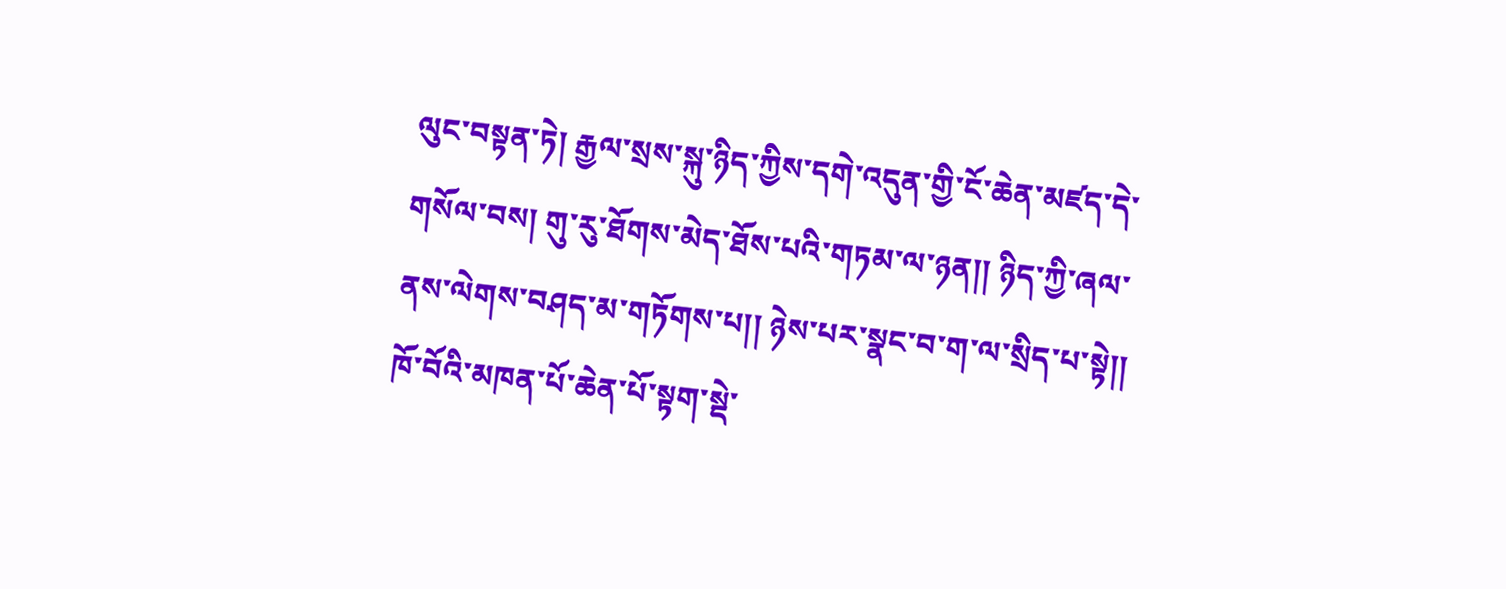ལུང་བསྟན་ཏེ། རྒྱལ་སྲས་སྐུ་ཉིད་ཀྱིས་དགེ་འདུན་གྱི་ངོ་ཆེན་མཛད་དེ་གསོལ་བས། གུ་རུ་ཐོགས་མེད་ཐོས་པའི་གཏམ་ལ་ཉན།། ཉིད་ཀྱི་ཞལ་ནས་ལེགས་བཤད་མ་གཏོགས་པ།། ཉེས་པར་སྣང་བ་ག་ལ་སྲིད་པ་སྟེ།། ཁོ་བོའི་མཁན་པོ་ཆེན་པོ་སྟག་སྡེ་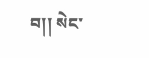བ།། སེང་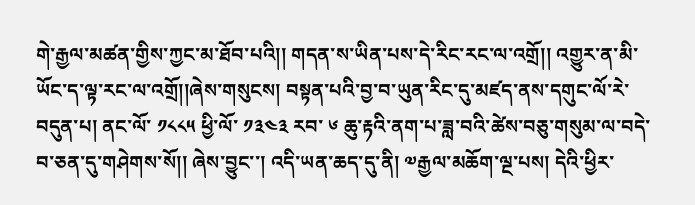གེ་རྒྱལ་མཚན་གྱིས་ཀྱང་མ་ཐོབ་པའི།། གདན་ས་ཡིན་པས་དེ་རིང་རང་ལ་འགྲོ།། འགྱུར་ན་མི་ཡོང་ད་ལྟ་རང་ལ་འགྲོ།།ཞེས་གསུངས། བསྟན་པའི་བྱ་བ་ཡུན་རིང་དུ་མཛད་ནས་དགུང་ལོ་རེ་བདུན་པ། ནང་ལོ་ ༡༨༨༥ ཕྱི་ལོ་ ༡༣༤༣ རབ་ ༦ ཆུ་རྟའི་ནག་པ་ཟླ་བའི་ཚེས་བཅུ་གསུམ་ལ་བདེ་བ་ཅན་དུ་གཤེགས་སོ།། ཞེས་བྱུང་་། འདི་ཡན་ཆད་དུ་ནི། ༧རྒྱལ་མཆོག་ལྔ་པས། དེའི་ཕྱིར་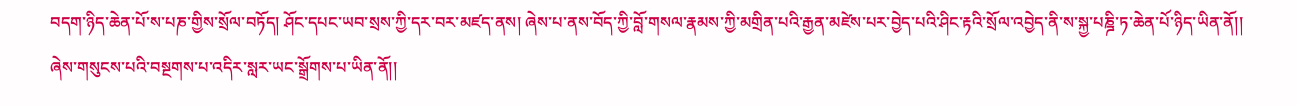བདག་ཉིད་ཆེན་པོ་ས་པཎ་གྱིས་སྲོལ་བཏོད། ཤོང་དཔང་ཡབ་སྲས་ཀྱི་དར་བར་མཛད་ནས། ཞེས་པ་ནས་བོད་ཀྱི་བློ་གསལ་རྣམས་ཀྱི་མགྲིན་པའི་རྒྱན་མཛེས་པར་བྱེད་པའི་ཤིང་རྟའི་སྲོལ་འབྱེད་ནི་ས་སྐྱ་པཎྜི་ཏ་ཆེན་པོ་ཉིད་ཡིན་ནོ།། ཞེས་གསུངས་པའི་བསྔགས་པ་འདིར་སླར་ཡང་སྒྲོགས་པ་ཡིན་ནོ།།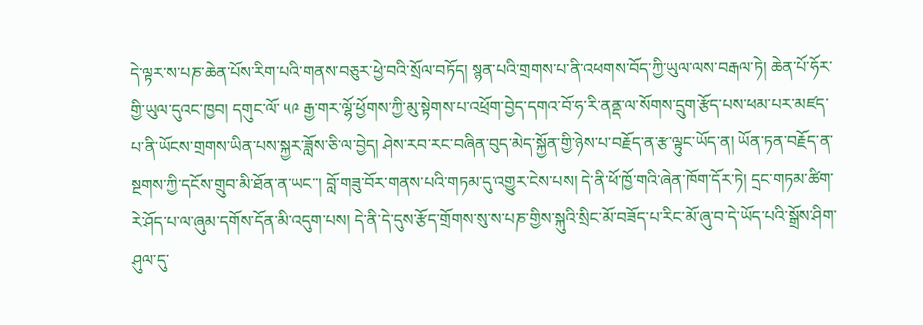དེ་ལྟར་ས་པཎ་ཆེན་པོས་རིག་པའི་གནས་བཅུར་ཕྱེ་བའི་སྲོལ་བཏོད། སྙན་པའི་གྲགས་པ་ནི་འཕགས་བོད་ཀྱི་ཡུལ་ལས་བརྒལ་ཏེ། ཆེན་པོ་ཧོར་གྱི་ཡུལ་དུའང་ཁྱབ། དགུང་ལོ་ ༥༩ རྒྱ་གར་ལྷོ་ཕྱོགས་ཀྱི་མུ་སྟེགས་པ་འཕྲོག་བྱེད་དགའ་བོ་ཧ་རི་ནནྡ་ལ་སོགས་དྲུག་རྩོད་པས་ཕམ་པར་མཛད་པ་ནི་ཡོངས་གྲགས་ཡིན་པས་སྐྱར་ཟློས་ཅི་ལ་བྱེད། ཤེས་རབ་རང་བཞིན་བུད་མེད་སྐྱོན་གྱི་ཉེས་པ་བརྗོད་ན་རྩ་ལྟུང་ཡོད་ན། ཡོན་ཏན་བརྗོད་ན་སྔགས་ཀྱི་དངོས་གྲུབ་མི་ཐོན་ན་ཡང་་། བློ་གཟུ་བོར་གནས་པའི་གཏམ་དུ་འགྱུར་ངེས་པས། དེ་ནི་ཕོ་ཁྱོ་གའི་ཞེན་ཁོག་དོར་ཏེ། དྲང་གཏམ་ཚིག་རེ་ཤོད་པ་ལ་ཞུམ་དགོས་དོན་མི་འདུག་པས། དེ་ནི་དེ་དུས་རྩོད་གྲོགས་སུ་ས་པཎ་གྱིས་སྐུའི་སྲིང་མོ་བཟོད་པ་རིང་མོ་ཞུ་བ་དེ་ཡོད་པའི་སྒྲོས་ཤིག་ཤུལ་དུ་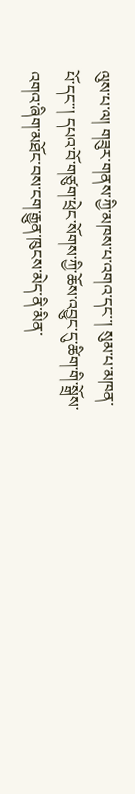ལུས་པ་ལ། གཟུར་གནས་ཀྱི་མཁས་པ་འགའ་དང་་། སུམ་པ་མཁན་པོ་དང་་། དཔའ་བོ་གཙུག་ཕྲེང་སོགས་ཀྱི་ཆོས་འབྱུང་དུ་ཚིག་གི་སྒྲོས་འགའ་ཞིག་མཐོང་བས་ངག་རྒྱུན་ཁུངས་མེད་ནི་མིན་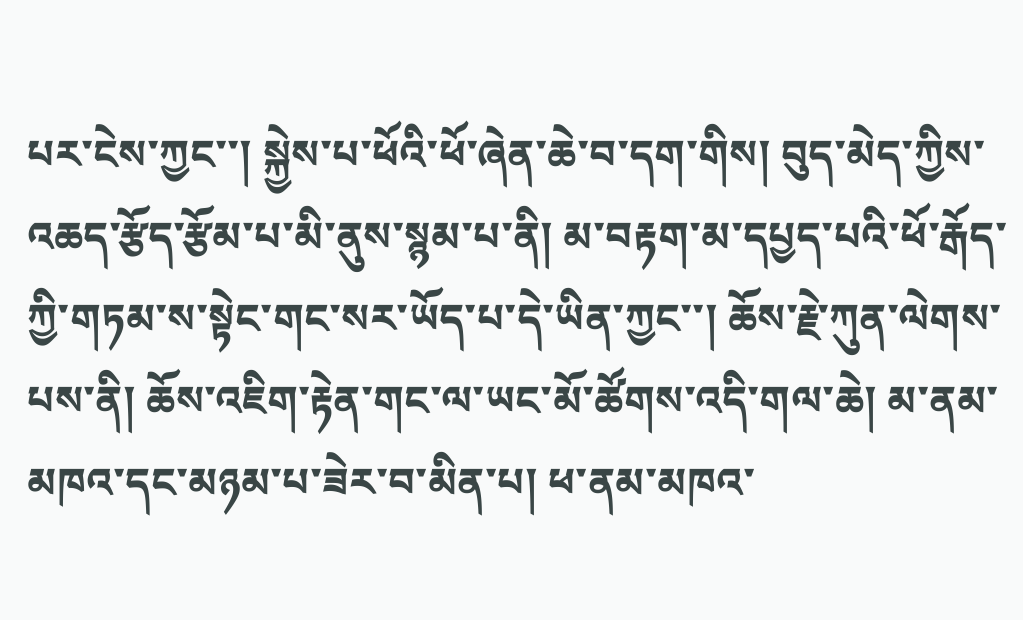པར་ངེས་ཀྱང་་། སྐྱེས་པ་ཕོའི་ཕོ་ཞེན་ཆེ་བ་དག་གིས། བུད་མེད་ཀྱིས་འཆད་རྩོད་རྩོམ་པ་མི་ནུས་སྙམ་པ་ནི། མ་བརྟག་མ་དཔྱད་པའི་ཕོ་རྒོད་ཀྱི་གཏམ་ས་སྟེང་གང་སར་ཡོད་པ་དེ་ཡིན་ཀྱང་་། ཆོས་རྗེ་ཀུན་ལེགས་པས་ནི། ཆོས་འཇིག་རྟེན་གང་ལ་ཡང་མོ་ཚོགས་འདི་གལ་ཆེ། མ་ནམ་མཁའ་དང་མཉམ་པ་ཟེར་བ་མིན་པ། ཕ་ནམ་མཁའ་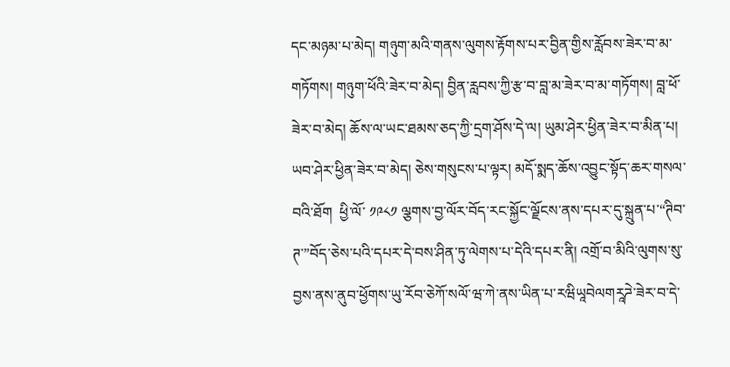དང་མཉམ་པ་མེད། གཉུག་མའི་གནས་ལུགས་རྟོགས་པར་བྱིན་གྱིས་རློབས་ཟེར་བ་མ་གཏོགས། གཉུག་ཕོའི་ཟེར་བ་མེད། བྱིན་རླབས་ཀྱི་རྩ་བ་བླ་མ་ཟེར་བ་མ་གཏོགས། བླ་ཕོ་ཟེར་བ་མེད། ཆོས་ལ་ཡང་ཐམས་ཅད་ཀྱི་དྲག་ཤོས་དེ་ལ། ཡུམ་ཤེར་ཕྱིན་ཟེར་བ་མིན་པ། ཡབ་ཤེར་ཕྱིན་ཟེར་བ་མེད། ཅེས་གསུངས་པ་ལྟར། མདོ་སྨད་ཆོས་འབྱུང་སྟོད་ཆར་གསལ་བའི་ཐོག  ཕྱི་ལོ་ ༡༩༨༡ ལྕགས་བྱ་ལོར་བོད་རང་སྐྱོང་ལྗོངས་ནས་དཔར་དུ་སྐྲུན་པ་“ཊིབ་ཊ་”བོད་ཅེས་པའི་དཔར་དེ་བས་ཤིན་ཏུ་ལེགས་པ་དེའི་དཔར་ནི། འགྲོ་བ་མིའི་ལུགས་སུ་བྱས་ནས་ནུབ་ཕྱོགས་ཡུ་རོབ་ཅེཀོ་སལོ་ཝ་ཀེ་ནས་ཡིན་པ་རཝིཡཱབེལགརཱཌེ་ཟེར་བ་དེ་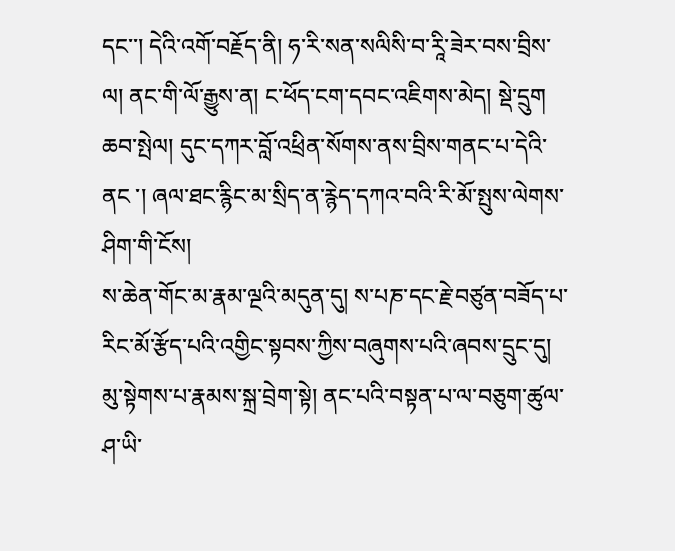དང་་། དེའི་འགོ་བརྗོད་ནི། ཧ་རི་སན་སལིསི་བ་རཱི་ཟེར་བས་བྲིས་ལ། ནང་གི་ལོ་རྒྱུས་ན། ང་ཕོད་ངག་དབང་འཇིགས་མེད། སྡེ་དྲུག ཆབ་སྤེལ། དུང་དཀར་བློ་འཕྲིན་སོགས་ནས་བྲིས་གནང་པ་དེའི་ནང ་། ཞལ་ཐང་རྙིང་མ་སྲིད་ན་རྙེད་དཀའ་བའི་རི་མོ་སྤུས་ལེགས་ཤིག་གི་ངོས།
ས་ཆེན་གོང་མ་རྣམ་ལྔའི་མདུན་དུ། ས་པཎ་དང་རྗེ་བཙུན་བཟོད་པ་རིང་མོ་རྩོད་པའི་འགྱིང་སྟབས་ཀྱིས་བཞུགས་པའི་ཞབས་དྲུང་དུ། མུ་སྟེགས་པ་རྣམས་སྐྲ་བྲེག་སྟེ། ནང་པའི་བསྟན་པ་ལ་བཅུག་ཚུལ་ཤ་ཡི་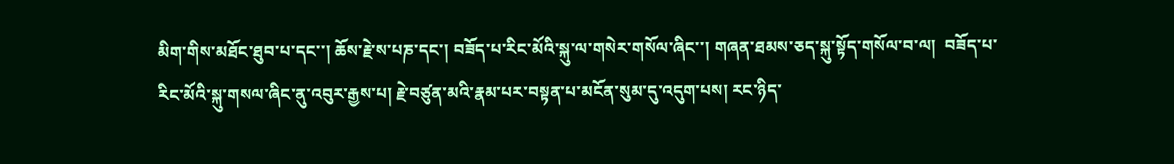མིག་གིས་མཐོང་ཐུབ་པ་དང་་། ཆོས་རྗེ་ས་པཎ་དང་། བཟོད་པ་རིང་མོའི་སྐུ་ལ་གསེར་གསོལ་ཞིང་་། གཞན་ཐམས་ཅད་སྐུ་སྟོད་གསོལ་བ་ལ།  བཟོད་པ་རིང་མོའི་སྐུ་གསལ་ཞིང་ནུ་འབུར་རྒྱས་པ། རྗེ་བཙུན་མའི་རྣམ་པར་བསྟན་པ་མངོན་སུམ་དུ་འདུག་པས། རང་ཉིད་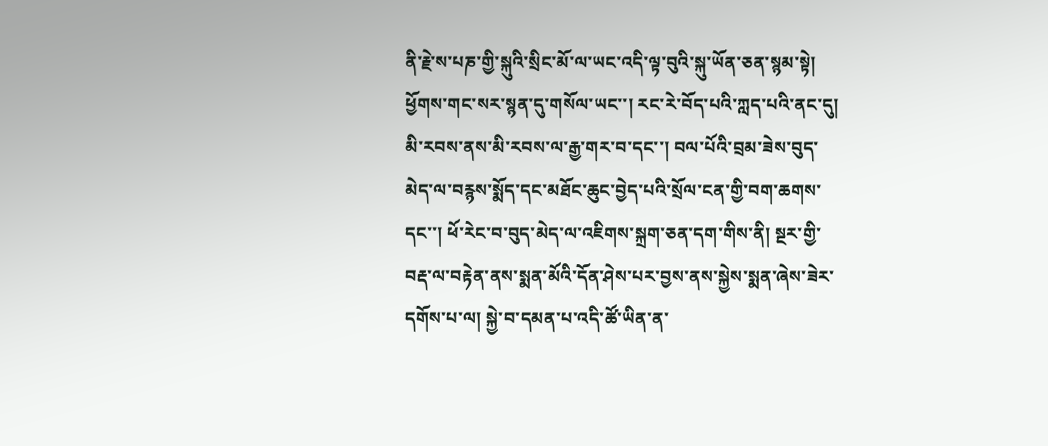ནི་རྗེ་ས་པཎ་གྱི་སྐུའི་སྲིང་མོ་ལ་ཡང་འདི་ལྟ་བུའི་སྐུ་ཡོན་ཅན་སྙམ་སྟེ། ཕྱོགས་གང་སར་སྙན་དུ་གསོལ་ཡང་་། རང་རེ་བོད་པའི་ཀླད་པའི་ནང་དུ། མི་རབས་ནས་མི་རབས་ལ་རྒྱ་གར་བ་དང་་། བལ་པོའི་བྲམ་ཟེས་བུད་མེད་ལ་བརྙས་སྨོད་དང་མཐོང་ཆུང་བྱེད་པའི་སྲོལ་ངན་གྱི་བག་ཆགས་དང་་། ཕོ་རེང་བ་བུད་མེད་ལ་འཇིགས་སྐྲག་ཅན་དག་གིས་ནི། སྔར་གྱི་བརྡ་ལ་བརྟེན་ནས་སྨན་མོའི་དོན་ཤེས་པར་བྱས་ནས་སྐྱེས་སྨན་ཞེས་ཟེར་དགོས་པ་ལ། སྐྱེ་བ་དམན་པ་འདི་ཚོ་ཡིན་ན་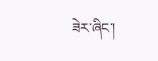ཟེར་ཞིང་།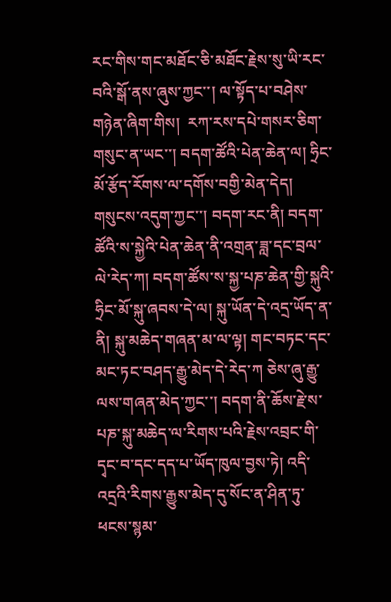རང་གིས་གང་མཐོང་ཅི་མཐོང་རྗེས་སུ་ཡི་རང་བའི་སྒོ་ནས་ཞུས་ཀྱང་་། ལ་སྟོད་པ་བཤེས་གཉེན་ཞིག་གིས།  རཀ་རས་དཔེ་གསར་ཅིག་གསུང་ན་ཡང་་། བདག་ཚོའི་པེན་ཆེན་ལ། ཧྲིང་མོ་རྩོད་རོགས་ལ་དགོས་བགྱི་མེན་དེད། གསུངས་འདུག་ཀྱང་་། བདག་རང་ནི། བདག་ཚོའི་ས་སྐྱེའི་པེན་ཆེན་ནི་འགྲན་ཟླ་དང་བྲལ་ལེ་རེད་ཀ། བདག་ཚོས་ས་སྐྱ་པཎ་ཆེན་གྱི་སྐུའི་ཧྲིང་མོ་སྐུ་ཞབས་དེ་ལ། སྐུ་ཡོན་དེ་འདྲ་ཡོད་ན་ནི། སྐུ་མཆེད་གཞན་མ་ལ་ལྟ། གང་བཏང་དང་མང་ཏང་བཤད་རྒྱུ་མེད་དེ་རེད་ཀ ཅེས་ཞུ་རྒྱུ་ལས་གཞན་མེད་ཀྱང་་། བདག་ནི་ཆོས་རྗེ་ས་པཎ་སྐུ་མཆེད་ལ་རིགས་པའི་རྗེས་འབྲང་གི་དྭང་བ་དང་དད་པ་ཡོད་ཁུལ་བྱས་ཏེ། འདི་འདྲའི་རིགས་རྒྱུས་མེད་དུ་སོང་ན་ཤིན་ཏུ་ཕངས་སྙམ་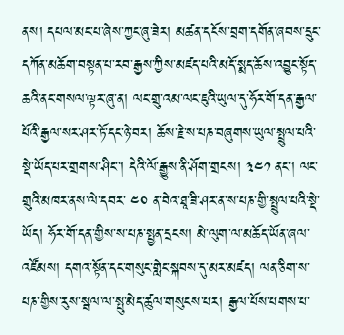ནས། དཔལ་མང་པ་ཞེས་ཀྱང་ཞུ་ཟེར། མཚན་དངོས་བྲག་དགོན་ཞབས་དྲུང་དཀོན་མཆོག་བསྟན་པ་རབ་རྒྱས་ཀྱིས་མཛད་པའི་མདོ་སྨད་ཆོས་འབྱུང་སྟོད་ཆའི་ནང་གསལ་ལྟར་ཞུ་ན། ལང་གྲུ་འམ་ལང་ཇུའི་ཡུལ་དུ་ཧོར་གོ་དན་རྒྱལ་པོའི་རྒྱལ་སར་ཤར་ཏོ་དང་ཉེ་བར། ཆོས་རྗེ་ས་པཎ་བཞུགས་ཡུལ་སྤྲུལ་པའི་སྡེ་ཡོད་པར་གྲགས་ཤིང་་། དེའི་ལོ་རྒྱུས་ནི་ཤོག་གྲངས། ༣༤༡ ནང་། ལང་གྲུའི་མཁར་ནས་ལེ་དབར་ ༤༠ ན་བེའ་ཐཱ་ཟི་ཤར་ན་ས་པཎ་གྱི་སྤྲུལ་པའི་སྡེ་ཡོད། ཧོར་གོ་དན་གྱིས་ས་པཎ་སྤྱན་དྲངས། མེ་ལུག་ལ་མཆོད་ཡོན་ཞལ་འཛོམས། དགའ་སྟོན་དང་གསུང་གླེང་སྐབས་དུ་མར་མཛད། ལན་ཅིག་ས་པཎ་གྱིས་རུས་སྦལ་ལ་སྤུ་མེད་ཚུལ་གསུངས་པར། རྒྱལ་པོས་པགས་པ་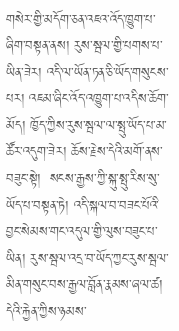གསེར་གྱི་མདོག་ཅན་འཇའ་འོད་ཁྱུག་པ་ཞིག་བསྟན་ནས། རུས་སྦལ་གྱི་པགས་པ་ཡིན་ཟེར། འདི་ལ་ཡོན་ཏན་ཅི་ཡོད་གསུངས་པར། འཇམ་ཞིང་འོད་འཁྱུག་པ་འདིས་ཆོག་མོད། ཁྱོད་ཀྱིས་རུས་སྦལ་ལ་སྤུ་ཡོད་པ་མ་ཚོར་འདུག་ཟེར། ཆོས་རྗེས་དེའི་མགོ་ནས་བཟུང་སྟེ།  སངས་རྒྱས་ཀྱི་སྐུ་སྤུ་རིས་སུ་ཡོད་པ་བསྟན་ཏེ། འདི་སྐལ་བ་བཟང་པོའི་བྱང་སེམས་གང་འདུལ་གྱི་ལུས་བཟུང་པ་ཡིན། རུས་སྦལ་འདྲ་བ་ཡོད་ཀྱང་རུས་སྦལ་མིན་གསུང་བས་རྒྱལ་བློན་རྣམས་ཞལ་ཚ། དེའི་རྐྱེན་ཀྱིས་ཉམས་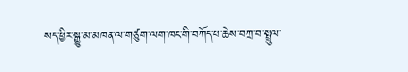སད་ཕྱིར་སྒྱུ་མ་མཁན་ལ་གཙུག་ལག་ཁང་གི་བཀོད་པ་ཆེས་བཀྲ་བ་སྤྲུལ་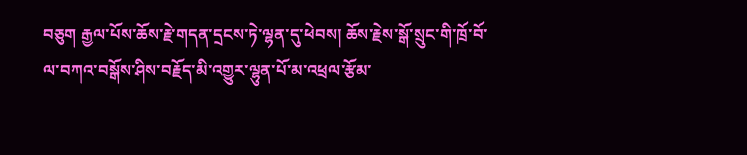བཅུག རྒྱལ་པོས་ཆོས་རྗེ་གདན་དྲངས་ཏེ་ལྷན་དུ་ཕེབས། ཆོས་རྗེས་སྒོ་སྲུང་གི་ཁྲོ་བོ་ལ་བཀའ་བསྒོས་ཤིས་བརྗོད་མི་འགྱུར་ལྷུན་པོ་མ་འཕྲལ་རྩོམ་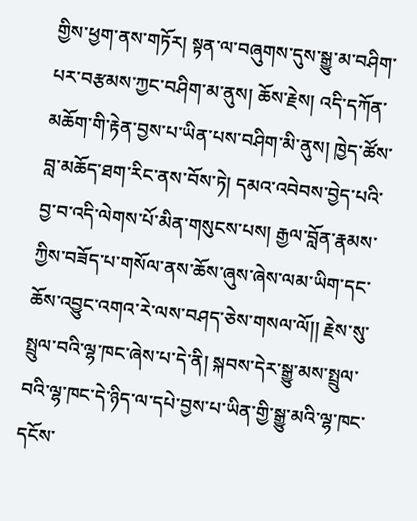གྱིས་ཕྱག་ནས་གཏོར། སྟན་ལ་བཞུགས་དུས་སྒྱུ་མ་བཤིག་པར་བརྩམས་ཀྱང་བཤིག་མ་ནུས། ཆོས་རྗེས། འདི་དཀོན་མཆོག་གི་རྟེན་བྱས་པ་ཡིན་པས་བཤིག་མི་ནུས། ཁྱེད་ཚོས་བླ་མཆོད་ཐག་རིང་ནས་བོས་ཏེ། དམའ་འབེབས་བྱེད་པའི་བྱ་བ་འདི་ལེགས་པོ་མིན་གསུངས་པས། རྒྱལ་བློན་རྣམས་ཀྱིས་བཟོད་པ་གསོལ་ནས་ཆོས་ཞུས་ཞེས་ལམ་ཡིག་དང་ཆོས་འབྱུང་འགའ་རེ་ལས་བཤད་ཅེས་གསལ་ལོ།། རྗེས་སུ་སྤྲུལ་བའི་ལྷ་ཁང་ཞེས་པ་དེ་ནི། སྐབས་དེར་སྒྱུ་མས་སྤྲུལ་བའི་ལྷ་ཁང་དེ་ཉིད་ལ་དཔེ་བྱས་པ་ཡིན་གྱི་སྒྱུ་མའི་ལྷ་ཁང་དངོས་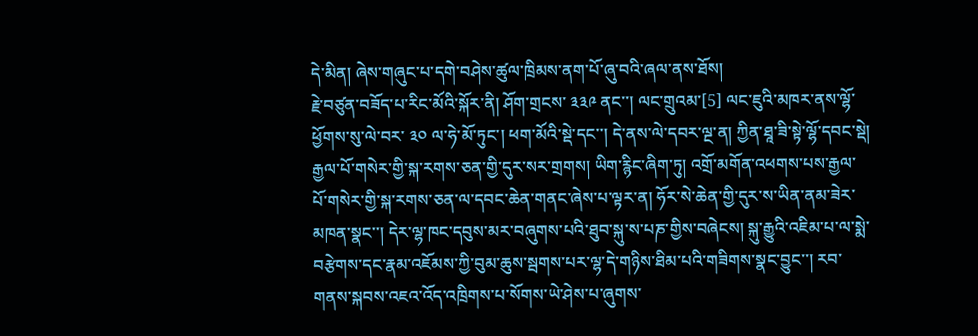དེ་མིན། ཞེས་གཞུང་པ་དགེ་བཤེས་ཚུལ་ཁྲིམས་ནག་པོ་ཞུ་བའི་ཞལ་ནས་ཐོས།
རྗེ་བཙུན་བཟོད་པ་རིང་མོའི་སྐོར་ནི། ཤོག་གྲངས་ ༣༣༩ ནང་་། ལང་གྲུའམ་[5] ལང་ཇུའི་མཁར་ནས་ལྷོ་ཕྱོགས་སུ་ལེ་བར་ ༣༠ ལ་ཧེ་མོ་ཏུང་། ཕག་མོའི་སྡེ་དང་་། དེ་ནས་ལེ་དབར་ལྔ་ན། ཀྱིན་ཐཱ་ཟི་སྟེ་ལྷོ་དབང་སྡེ། རྒྱལ་པོ་གསེར་གྱི་སྐ་རགས་ཅན་གྱི་དུར་སར་གྲགས། ཡིག་རྙིང་ཞིག་ཏུ། འགྲོ་མགོན་འཕགས་པས་རྒྱལ་པོ་གསེར་གྱི་སྐ་རགས་ཅན་ལ་དབང་ཆེན་གནང་ཞེས་པ་ལྟར་ན། ཧོར་སེ་ཆེན་གྱི་དུར་ས་ཡིན་ནམ་ཟེར་མཁན་སྣང་་། དེར་ལྷ་ཁང་དབུས་མར་བཞུགས་པའི་ཐུབ་སྐུ་ས་པཎ་གྱིས་བཞེངས། སྐུ་རྒྱུའི་འཇིམ་པ་ལ་སྨེ་བརྩེགས་དང་རྣམ་འཇོམས་ཀྱི་བུམ་ཆུས་སྦགས་པར་ལྷ་དེ་གཉིས་ཐིམ་པའི་གཟིགས་སྣང་བྱུང་་། རབ་གནས་སྐབས་འཇའ་འོད་འཁྲིགས་པ་སོགས་ཡེ་ཤེས་པ་ཞུགས་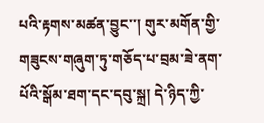པའི་རྟགས་མཚན་བྱུང་་། གུར་མགོན་གྱི་གཟུངས་གཞུག་ཏུ་གཅོད་པ་བྲམ་ཟེ་ནག་པོའི་སྒོམ་ཐག་དང་དབུ་སྐྲ། དེ་ཉིད་ཀྱི་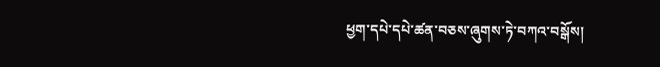ཕྱག་དཔེ་དཔེ་ཚན་བཅས་ཞུགས་ཏེ་བཀའ་བསྒོས།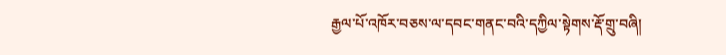རྒྱལ་པོ་འཁོར་བཅས་ལ་དབང་གནང་བའི་དཀྱིལ་སྟེགས་རྡོ་གྲུ་བཞི།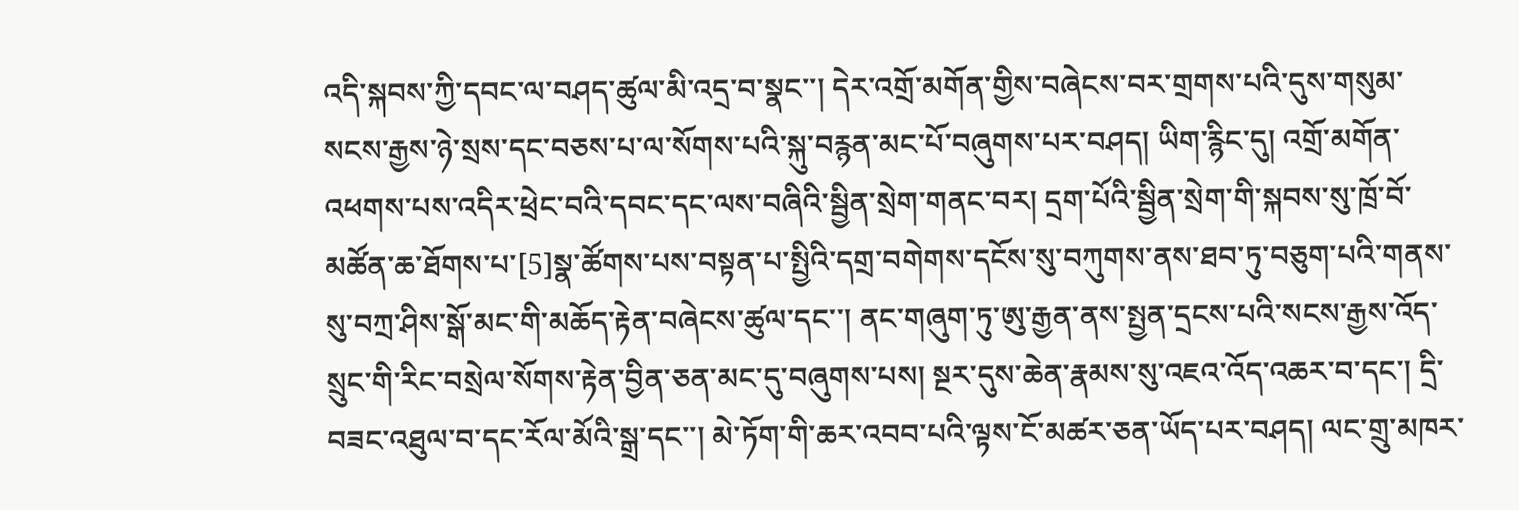འདི་སྐབས་ཀྱི་དབང་ལ་བཤད་ཚུལ་མི་འདྲ་བ་སྣང་་། དེར་འགྲོ་མགོན་གྱིས་བཞེངས་བར་གྲགས་པའི་དུས་གསུམ་སངས་རྒྱས་ཉེ་སྲས་དང་བཅས་པ་ལ་སོགས་པའི་སྐུ་བརྙན་མང་པོ་བཞུགས་པར་བཤད། ཡིག་རྙིང་དུ། འགྲོ་མགོན་འཕགས་པས་འདིར་ཕྲེང་བའི་དབང་དང་ལས་བཞིའི་སྦྱིན་སྲེག་གནང་བར། དྲག་པོའི་སྦྱིན་སྲེག་གི་སྐབས་སུ་ཁྲོ་བོ་མཚོན་ཆ་ཐོགས་པ་[5]སྣ་ཚོགས་པས་བསྟན་པ་སྤྱིའི་དགྲ་བགེགས་དངོས་སུ་བཀུགས་ནས་ཐབ་ཏུ་བཅུག་པའི་གནས་སུ་བཀྲ་ཤིས་སྒོ་མང་གི་མཆོད་རྟེན་བཞེངས་ཚུལ་དང་་། ནང་གཞུག་ཏུ་ཨུ་རྒྱན་ནས་སྤྱན་དྲངས་པའི་སངས་རྒྱས་འོད་སྲུང་གི་རིང་བསྲེལ་སོགས་རྟེན་བྱིན་ཅན་མང་དུ་བཞུགས་པས། སྔར་དུས་ཆེན་རྣམས་སུ་འཇའ་འོད་འཆར་བ་དང་། དྲི་བཟང་འཐུལ་བ་དང་རོལ་མོའི་སྒྲ་དང་་། མེ་ཏོག་གི་ཆར་འབབ་པའི་ལྟས་ངོ་མཚར་ཅན་ཡོད་པར་བཤད། ལང་གྲུ་མཁར་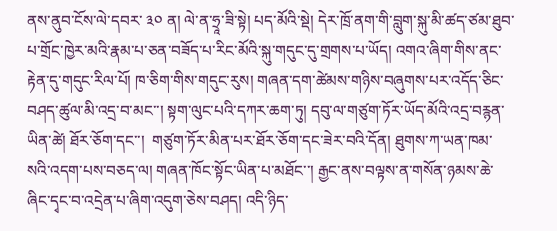ནས་ནུབ་ངོས་ལེ་དབར་ ༣༠ ན། ལེ་ན་ཧྲཱ་ཟི་སྟེ། པད་མོའི་སྡེ། དེར་ཁྲོ་ནག་གི་བླུག་སྐུ་མི་ཚད་ཙམ་ཐུབ་པ་གྲོང་ཁྱེར་མའི་རྣམ་པ་ཅན་བཟོད་པ་རིང་མོའི་སྐུ་གདུང་དུ་གྲགས་པ་ཡོད། འགའ་ཞིག་གིས་ནང་རྟེན་དུ་གདུང་རིལ་པོ། ཁ་ཅིག་གིས་གདུང་རུས། གཞན་དག་ཚེམས་གཉིས་བཞུགས་པར་འདོད་ཅིང་བཤད་ཚུལ་མི་འདྲ་བ་མང་་། སྟག་ལུང་པའི་དཀར་ཆག་ཏུ། དབུ་ལ་གཙུག་ཏོར་ཡོད་མོའི་འདྲ་བརྙན་ཡིན་ཚེ། ཐོར་ཅོག་དང་་།  གཙུག་ཏོར་མིན་པར་ཐོར་ཅོག་དང་ཟེར་བའི་དོན། ཐུགས་ཀ་ཡན་ཁམ་སའི་འདག་པས་བཅད་ལ། གཞན་ཁོང་སྟོང་ཡིན་པ་མཐོང་་། རྒྱང་ནས་བལྟས་ན་གསོན་ཉམས་ཆེ་ཞིང་དྭང་བ་འདྲེན་པ་ཞིག་འདུག་ཅེས་བཤད། འདི་ཉིད་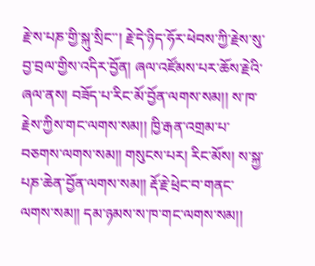རྗེ་ས་པཎ་གྱི་སྐུ་སྲིང་་། རྗེ་དེ་ཉིད་ཧོར་ཕེབས་ཀྱི་རྗེས་སུ་བྱ་བྲལ་གྱིས་འདིར་བྱོན། ཞལ་འཛོམས་པར་ཆོས་རྗེའི་ཞལ་ནས། བཟོད་པ་རིང་མོ་བྱོན་ལགས་སམ།། ས་ཁ་རྗེས་ཀྱིས་གང་ལགས་སམ།། ཁྱི་རྒན་འགྲམ་པ་བཅགས་ལགས་སམ།། གསུངས་པར། རིང་མོས། ས་སྐྱ་པཎ་ཆེན་བྱོན་ལགས་སམ།། རྡོ་རྗེ་ཕྲེང་བ་གནང་ལགས་སམ།། དམ་ཉམས་ས་ཁ་གང་ལགས་སམ།།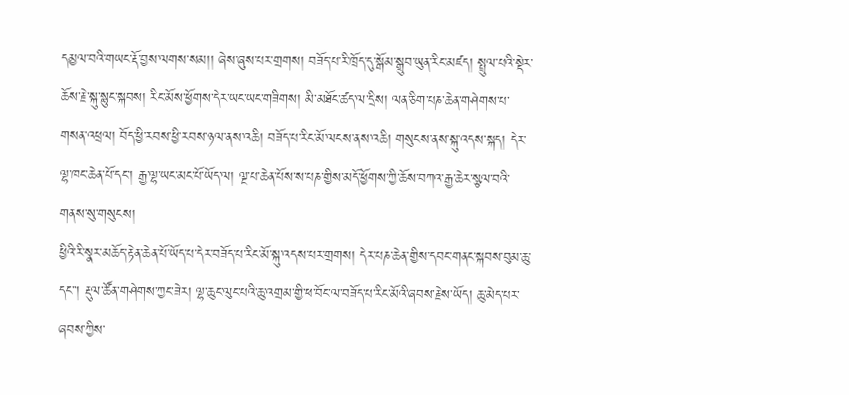དམྱལ་བའི་གཡང་རྡོ་བྱས་ལགས་སམ།། ཞེས་ཞུས་པར་གྲགས། བཟོད་པ་རི་ཁྲོད་དུ་སྒོམ་སྒྲུབ་ཡུན་རིང་མཛད། སྤྲུལ་པའི་སྡེར་ཆོས་རྗེ་སྐུ་སྙུང་སྐབས། རིང་མོས་ཕྱོགས་དེར་ཡང་ཡང་གཟིགས། མི་མཐོང་ཚད་ལ་དྲིས། ལན་ཅིག་པཎ་ཆེན་གཤེགས་པ་གསན་འཕྲལ། བོད་ཕྱི་རབས་ཕྱི་རབས་ཉལ་ནས་འཆི། བཟོད་པ་རིང་མོ་ལངས་ནས་འཆི། གསུངས་ནས་སྐུ་འདས་སྐད། དེར་ལྷ་ཁང་ཆེན་པོ་དང་། རྒྱ་ལྷ་ཡང་མང་པོ་ཡོད་ལ། ལྔ་པ་ཆེན་པོས་ས་པཎ་གྱིས་མདོ་ཕྱོགས་ཀྱི་ཆོས་བཀའ་རྒྱ་ཆེར་སྩལ་བའི་གནས་སུ་གསུངས།
ཕྱིའི་རི་སྣར་མཆོད་རྟེན་ཆེན་པོ་ཡོད་པ་དེར་བཟོད་པ་རིང་མོ་སྐུ་འདས་པར་གྲགས། དེར་པཎ་ཆེན་གྱིས་དབང་གནང་སྐབས་བུམ་ཆུ་དང་་། རྡུལ་ཚོན་གཤེགས་ཀྱང་ཟེར། ལྷ་ཆུང་ལུང་པའི་ཆུ་འགྲམ་གྱི་ཕ་བོང་ལ་བཟོད་པ་རིང་མོའི་ཞབས་རྗེས་ཡོད། ཆུ་མེད་པར་ཞབས་ཀྱིས་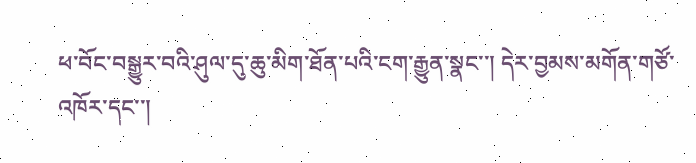ཕ་བོང་བསྒྱུར་བའི་ཤུལ་དུ་ཆུ་མིག་ཐོན་པའི་ངག་རྒྱུན་སྣང་་། དེར་བྱམས་མགོན་གཙོ་འཁོར་དང་་།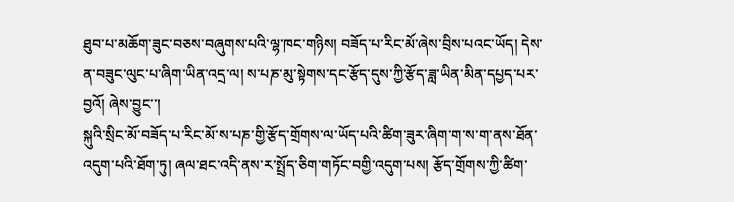ཐུབ་པ་མཆོག་ཟུང་བཅས་བཞུགས་པའི་ལྷ་ཁང་གཉིས། བཟོད་པ་རིང་མོ་ཞེས་བྲིས་པའང་ཡོད། དེས་ན་བཟུང་ལུང་པ་ཞིག་ཡིན་འདྲ་ལ། ས་པཎ་མུ་སྟེགས་དང་རྩོད་དུས་ཀྱི་རྩོད་ཟླ་ཡིན་མིན་དཔྱད་པར་བྱའོ། ཞེས་བྱུང་་།
སྐུའི་སྲིང་མོ་བཟོད་པ་རིང་མོ་ས་པཎ་གྱི་རྩོད་གྲོགས་ལ་ཡོད་པའི་ཚིག་ཟུར་ཞིག་ག་ས་ག་ནས་ཐོན་འདུག་པའི་ཐོག་ཏུ། ཞལ་ཐང་འདི་ནས་ར་སྤྲོད་ཅིག་གཏོང་བགྱི་འདུག་པས། རྩོད་གྲོགས་ཀྱི་ཚིག་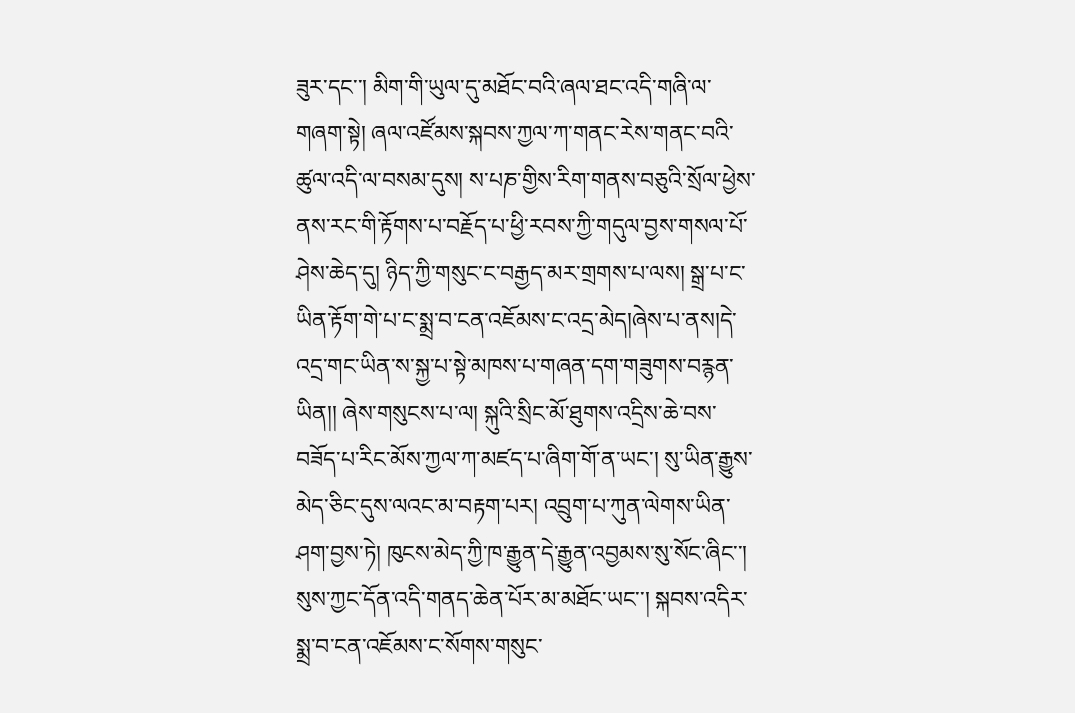ཟུར་དང་་། མིག་གི་ཡུལ་དུ་མཐོང་བའི་ཞལ་ཐང་འདི་གཞི་ལ་གཞག་སྟེ། ཞལ་འཛོམས་སྐབས་ཀྱལ་ཀ་གནང་རེས་གནང་བའི་ཚུལ་འདི་ལ་བསམ་དུས། ས་པཎ་གྱིས་རིག་གནས་བཅུའི་སྲོལ་ཕྱེས་ནས་རང་གི་རྟོགས་པ་བརྗོད་པ་ཕྱི་རབས་ཀྱི་གདུལ་བྱས་གསལ་པོ་ཤེས་ཆེད་དུ། ཉིད་ཀྱི་གསུང་ང་བརྒྱད་མར་གྲགས་པ་ལས། སྒྲ་པ་ང་ཡིན་རྟོག་གེ་པ་ང་སྨྲ་བ་ངན་འཇོམས་ང་འདྲ་མེད།ཞེས་པ་ནས།དེ་འདྲ་གང་ཡིན་ས་སྐྱ་པ་སྟེ་མཁས་པ་གཞན་དག་གཟུགས་བརྙན་ཡིན།། ཞེས་གསུངས་པ་ལ། སྐུའི་སྲིང་མོ་ཐུགས་འདྲིས་ཆེ་བས་བཟོད་པ་རིང་མོས་ཀྱལ་ཀ་མཛད་པ་ཞིག་གོ་ན་ཡང་། སུ་ཡིན་རྒྱུས་མེད་ཅིང་དུས་ལའང་མ་བརྟག་པར། འབྲུག་པ་ཀུན་ལེགས་ཡིན་ཤག་བྱས་ཏེ། ཁུངས་མེད་ཀྱི་ཁ་རྒྱུན་དེ་རྒྱུན་འབྱམས་སུ་སོང་ཞིང་་། སུས་ཀྱང་དོན་འདི་གནད་ཆེན་པོར་མ་མཐོང་ཡང་་། སྐབས་འདིར་སྨྲ་བ་ངན་འཇོམས་ང་སོགས་གསུང་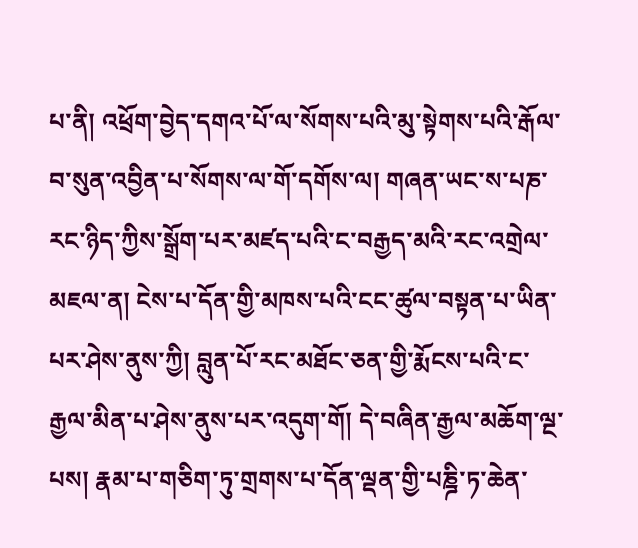པ་ནི། འཕྲོག་བྱེད་དགའ་པོ་ལ་སོགས་པའི་མུ་སྟེགས་པའི་རྒོལ་བ་སུན་འབྱིན་པ་སོགས་ལ་གོ་དགོས་ལ། གཞན་ཡང་ས་པཎ་རང་ཉིད་ཀྱིས་སྒྲོག་པར་མཛད་པའི་ང་བརྒྱད་མའི་རང་འགྲེལ་མཇལ་ན། ངེས་པ་དོན་གྱི་མཁས་པའི་ངང་ཚུལ་བསྟན་པ་ཡིན་པར་ཤེས་ནུས་ཀྱི། བླུན་པོ་རང་མཐོང་ཅན་གྱི་རྨོངས་པའི་ང་རྒྱལ་མིན་པ་ཤེས་ནུས་པར་འདུག་གོ། དེ་བཞིན་རྒྱལ་མཆོག་ལྔ་པས། རྣམ་པ་གཅིག་ཏུ་གྲགས་པ་དོན་ལྡན་གྱི་པཎྜི་ཏ་ཆེན་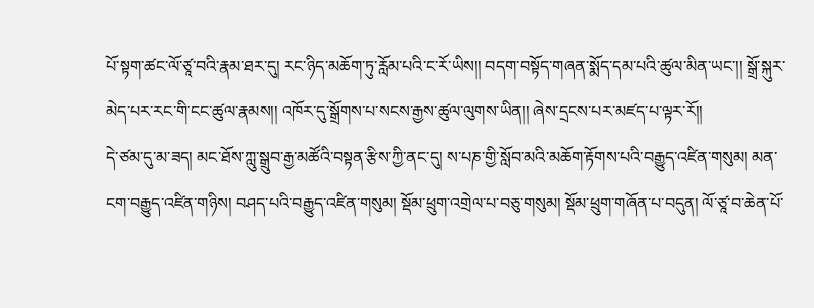པོ་སྟག་ཚང་ལོ་ཙཱ་བའི་རྣམ་ཐར་དུ། རང་ཉིད་མཆོག་ཏུ་རློམ་པའི་ང་རོ་ཡིས།། བདག་བསྟོད་གཞན་སྨོད་དམ་པའི་ཚུལ་མིན་ཡང་།། སྒྲོ་སྐུར་མེད་པར་རང་གི་ངང་ཚུལ་རྣམས།། འཁོར་དུ་སྒྲོགས་པ་སངས་རྒྱས་ཚུལ་ལུགས་ཡིན།། ཞེས་དྲངས་པར་མཛད་པ་ལྟར་རོ།།
དེ་ཙམ་དུ་མ་ཟད། མང་ཐོས་ཀླུ་སྒྲུབ་རྒྱ་མཚོའི་བསྟན་རྩིས་ཀྱི་ནང་དུ། ས་པཎ་གྱི་སློབ་མའི་མཆོག་རྟོགས་པའི་བརྒྱུད་འཛིན་གསུམ། མན་ངག་བརྒྱུད་འཛིན་གཉིས། བཤད་པའི་བརྒྱུད་འཛིན་གསུམ། སྡོམ་ཕྲུག་འགྲེལ་པ་བཅུ་གསུམ། སྡོམ་ཕྲུག་གཞོན་པ་བདུན། ལོ་ཙཱ་བ་ཆེན་པོ་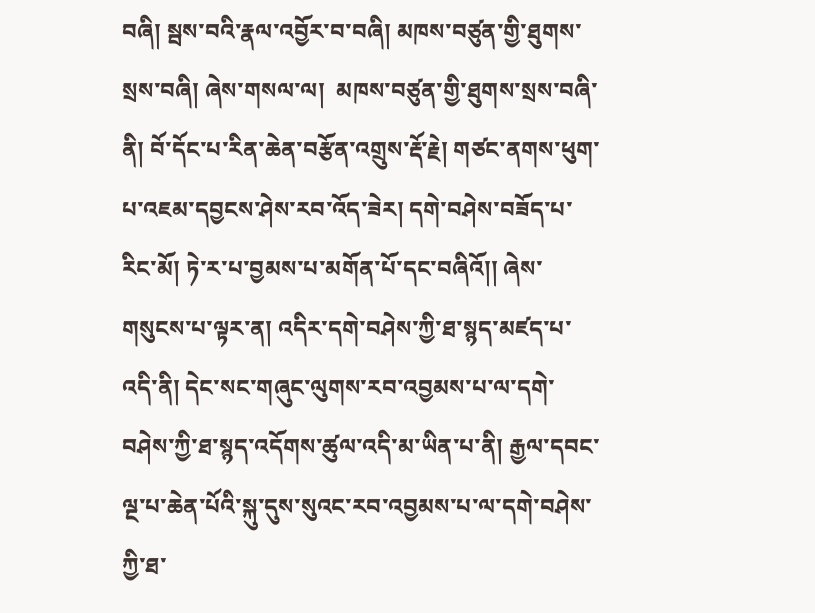བཞི། སྦས་བའི་རྣལ་འབྱོར་བ་བཞི། མཁས་བཙུན་གྱི་ཐུགས་སྲས་བཞི། ཞེས་གསལ་ལ།  མཁས་བཙུན་གྱི་ཐུགས་སྲས་བཞི་ནི། བོ་དོང་པ་རིན་ཆེན་བརྩོན་འགྲུས་རྡོ་རྗེ། གཙང་ནགས་ཕུག་པ་འཇམ་དབྱངས་ཤེས་རབ་འོད་ཟེར། དགེ་བཤེས་བཟོད་པ་རིང་མོ། ཏེ་ར་པ་བྱམས་པ་མགོན་པོ་དང་བཞིའོ།། ཞེས་གསུངས་པ་ལྟར་ན། འདིར་དགེ་བཤེས་ཀྱི་ཐ་སྙད་མཛད་པ་འདི་ནི། དེང་སང་གཞུང་ལུགས་རབ་འབྱམས་པ་ལ་དགེ་བཤེས་ཀྱི་ཐ་སྙད་འདོགས་ཚུལ་འདི་མ་ཡིན་པ་ནི། རྒྱལ་དབང་ལྔ་པ་ཆེན་པོའི་སྐུ་དུས་སུའང་རབ་འབྱམས་པ་ལ་དགེ་བཤེས་ཀྱི་ཐ་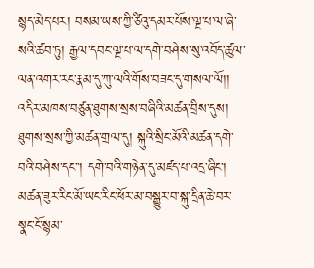སྙད་མེད་པར། བསམ་ཡས་ཀྱི་ཙིའུ་དམར་པོས་ལྔ་པ་ལ་ཞེ་སའི་ཚབ་ཏུ། རྒྱལ་དབང་ལྔ་པ་ལ་དགེ་བཤེས་སུ་འབོད་ཚུལ་ལན་འགར་རང་རྣམ་དུ་ཀུ་ལའི་གོས་བཟང་དུ་གསལ་ལོ།། འདིར་མཁས་བཙུན་ཐུགས་སྲས་བཞིའི་མཚན་བྲིས་དུས། ཐུགས་སྲས་ཀྱི་མཚན་གྲལ་དུ། སྐུའི་སྲིང་མོའི་མཚན་དགེ་བའི་བཤེས་དང་་། དགེ་བའི་གཉེན་དུ་མཛད་པ་འདྲ་ཞིང་། མཚན་ཟུར་རིང་མོ་ཡང་རིང་ཕོར་མ་བསྒྱུར་བ་སྐུ་དྲིན་ཆེ་བར་སྣང་ངོ་སྙམ་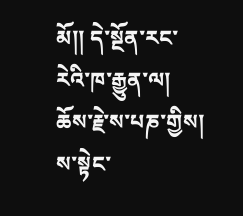མོ།། དེ་སྔོན་རང་རེའི་ཁ་རྒྱུན་ལ། ཆོས་རྗེ་ས་པཎ་གྱིས། ས་སྟེང་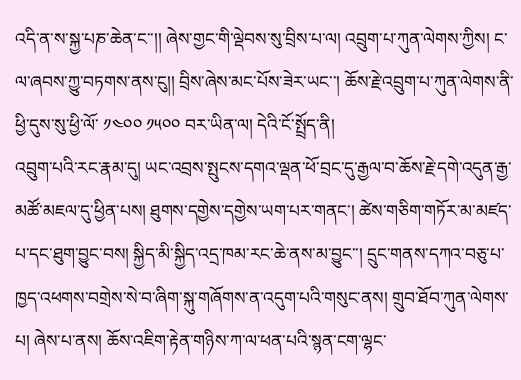འདི་ན་ས་སྐྱ་པཎ་ཆེན་ང་་།། ཞེས་གྱང་གི་ལྡེབས་སུ་བྲིས་པ་ལ། འབྲུག་པ་ཀུན་ལེགས་ཀྱིས། ང་ལ་ཞབས་ཀྱུ་བཏགས་ནས་ངུ།། བྲིས་ཞེས་མང་པོས་ཟེར་ཡང་་། ཆོས་རྗེ་འབྲུག་པ་ཀུན་ལེགས་ནི་ཕྱི་དུས་སུ་ཕྱི་ལོ་ ༡༤༠༠ ༡༥༠༠ བར་ཡིན་ལ། དེའི་ངོ་སྤྲོད་ནི།
འབྲུག་པའི་རང་རྣམ་དུ། ཡང་འབྲས་སྤུངས་དགའ་ལྡན་ཕོ་བྲང་དུ་རྒྱལ་བ་ཆོས་རྗེ་དགེ་འདུན་རྒྱ་མཚོ་མཇལ་དུ་ཕྱིན་པས། ཐུགས་དགྱེས་དགྱེས་ཡག་པར་གནང་། ཚེས་གཅིག་གཏོར་མ་མཛད་པ་དང་ཐུག་བྱུང་བས། སྐྱིད་མི་སྐྱིད་འདྲ་ཁམ་རང་ཆེ་ནས་མ་བྱུང་་། དྲུང་གནས་དཀའ་བཅུ་པ་ཁྱད་འཕགས་བགྲེས་སེ་བ་ཞིག་སྐུ་གཞོགས་ན་འདུག་པའི་གསུང་ནས། གྲུབ་ཐོབ་ཀུན་ལེགས་པ། ཞེས་པ་ནས། ཆོས་འཇིག་རྟེན་གཉིས་ཀ་ལ་ཕན་པའི་སྙན་ངག་ལྷང་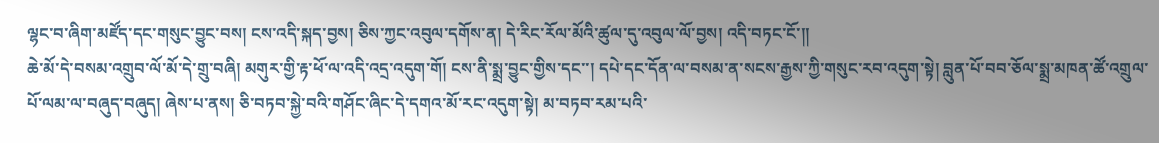ལྷང་བ་ཞིག་མཛོད་དང་གསུང་བྱུང་བས། ངས་འདི་སྐད་བྱས། ཅིས་ཀྱང་འབུལ་དགོས་ན། དེ་རིང་རོལ་མོའི་ཚུལ་དུ་འབུལ་ལོ་བྱས། འདི་བཏང་ངོ་།།
ཆེ་མོ་དེ་བསམ་འགྲུབ་ལོ་མོ་དེ་གྲུ་བཞི། མགུར་གྱི་རྟ་ཕོ་ལ་འདི་འདྲ་འདུག་གོ། ངས་ནི་སྨྲ་བྱུང་གྱིས་དང་་། དཔེ་དང་དོན་ལ་བསམ་ན་སངས་རྒྱས་ཀྱི་གསུང་རབ་འདུག་སྟེ། བླུན་པོ་བབ་ཅོལ་སྨྲ་མཁན་ཚོ་འགྲུལ་པོ་ལམ་ལ་བཞུད་བཞུད། ཞེས་པ་ནས། ཅི་བཏབ་སྐྱེ་བའི་གཤོང་ཞིང་དེ་དགའ་མོ་རང་འདུག་སྟེ། མ་བཏབ་རམ་པའི་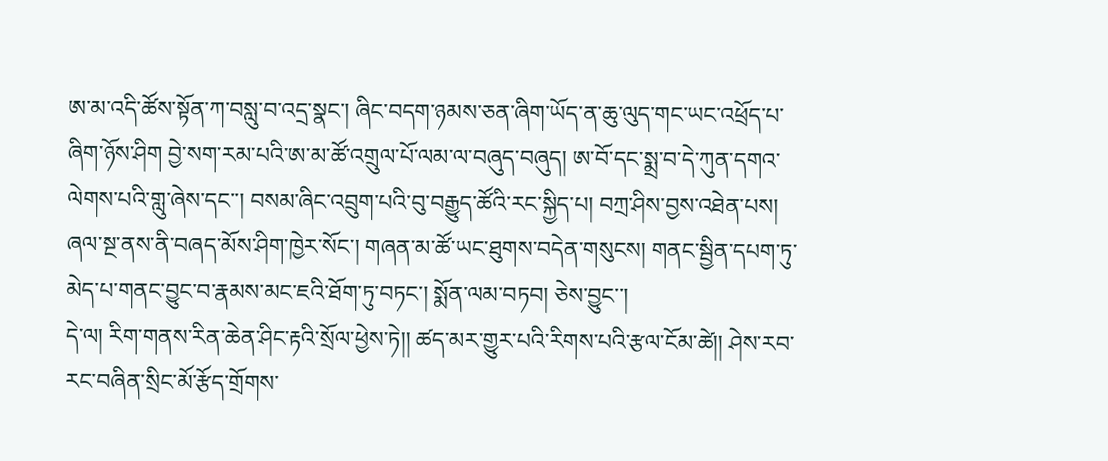ཨ་མ་འདི་ཚོས་སྟོན་ཀ་བསླུ་བ་འདྲ་སྣང་། ཞིང་བདག་ཉམས་ཅན་ཞིག་ཡོད་ན་ཆུ་ལུད་གང་ཡང་འཕྲོད་པ་ཞིག་ཉོས་ཤིག བྱེ་སག་རམ་པའི་ཨ་མ་ཚོ་འགྲུལ་པོ་ལམ་ལ་བཞུད་བཞུད། ཨ་བོ་དང་སྨྲ་བ་དེ་ཀུན་དགའ་ལེགས་པའི་གླུ་ཞེས་དང་་། བསམ་ཞིང་འབྲུག་པའི་བུ་བརྒྱུད་ཚོའི་རང་སྐྱིད་པ། བཀྲ་ཤིས་བྱས་འཐེན་པས། ཞལ་སྔ་ནས་ནི་བཞད་མོས་ཤིག་ཁྱེར་སོང་། གཞན་མ་ཚོ་ཡང་ཐུགས་བདེན་གསུངས། གནང་སྦྱིན་དཔག་ཏུ་མེད་པ་གནང་བྱུང་བ་རྣམས་མང་ཇའི་ཐོག་ཏུ་བཏང་། སྨོན་ལམ་བཏབ། ཅེས་བྱུང་་།
དེ་ལ། རིག་གནས་རིན་ཆེན་ཤིང་རྟའི་སྲོལ་ཕྱེས་ཏེ།། ཚད་མར་གྱུར་པའི་རིགས་པའི་རྩལ་ངོམ་ཚེ།། ཤེས་རབ་རང་བཞིན་སྲིང་མོ་རྩོད་གྲོགས་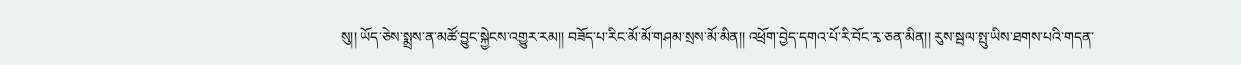སུ།། ཡོད་ཅེས་སྨྲས་ན་མཚོ་བྱུང་སྐྱེངས་འགྱུར་རམ།། བཟོད་པ་རིང་མོ་མོ་གཤམ་སྲས་མོ་མིན།། འཕྲོག་བྱེད་དགའ་པོ་རི་བོང་རྭ་ཅན་མིན།། རུས་སྦལ་སྤུ་ཡིས་ཐགས་པའི་གདན་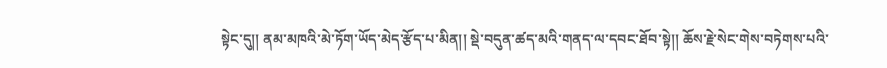སྟེང་དུ།། ནམ་མཁའི་མེ་ཏོག་ཡོད་མེད་རྩོད་པ་མིན།། སྡེ་བདུན་ཚད་མའི་གནད་ལ་དབང་ཐོབ་སྟེ།། ཆོས་རྗེ་སེང་གེས་བཏེགས་པའི་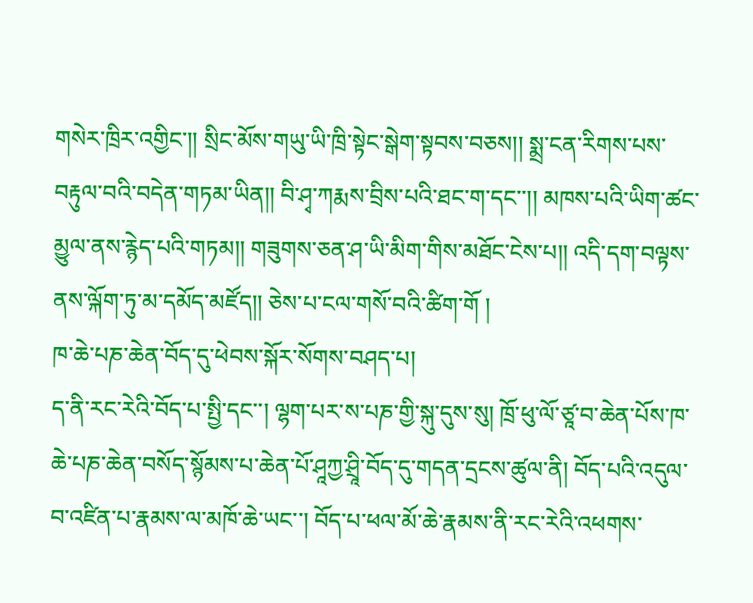གསེར་ཁྲིར་འགྱིང་།། སྲིང་མོས་གཡུ་ཡི་ཁྲི་སྟེང་སྒེག་སྟབས་བཅས།། སྨྲ་ངན་རིགས་པས་བརྟུལ་བའི་བདེན་གཏམ་ཡིན།། བི་ཤྭ་ཀརྨས་བྲིས་པའི་ཐང་ག་དང་་།། མཁས་པའི་ཡིག་ཚང་མྱུལ་ནས་རྙེད་པའི་གཏམ།། གཟུགས་ཅན་ཤ་ཡི་མིག་གིས་མཐོང་ངེས་པ།། འདི་དག་བལྟས་ནས་ལྐོག་ཏུ་མ་དམོད་མཛོད།། ཅེས་པ་ངལ་གསོ་བའི་ཚིག་གོ །
ཁ་ཆེ་པཎ་ཆེན་བོད་དུ་ཕེབས་སྐོར་སོགས་བཤད་པ།
ད་ནི་རང་རེའི་བོད་པ་སྤྱི་དང་་། ལྷག་པར་ས་པཎ་གྱི་སྐུ་དུས་སུ། ཁྲོ་ཕུ་ལོ་ཙཱ་བ་ཆེན་པོས་ཁ་ཆེ་པཎ་ཆེན་བསོད་སྙོམས་པ་ཆེན་པོ་ཤཱཀྱ་ཤྲཱི་བོད་དུ་གདན་དྲངས་ཚུལ་ནི། བོད་པའི་འདུལ་བ་འཛིན་པ་རྣམས་ལ་མཁོ་ཆེ་ཡང་་། བོད་པ་ཕལ་མོ་ཆེ་རྣམས་ནི་རང་རེའི་འཕགས་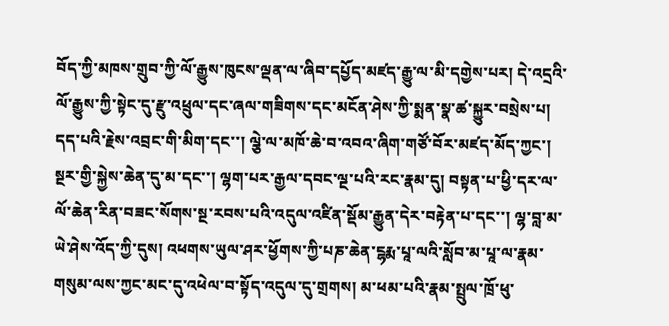བོད་ཀྱི་མཁས་གྲུབ་ཀྱི་ལོ་རྒྱུས་ཁུངས་ལྡན་ལ་ཞིབ་དཔྱོད་མཛད་རྒྱུ་ལ་མི་དགྱེས་པར། དེ་འདྲའི་ལོ་རྒྱུས་ཀྱི་སྟེང་དུ་རྫུ་འཕྲུལ་དང་ཞལ་གཟིགས་དང་མངོན་ཤེས་ཀྱི་སྨན་སྣ་ཚ་སྐྱུར་བསྲེས་པ། དད་པའི་རྗེས་འབྲང་གི་མིག་དང་་། ལྕེ་ལ་མཁོ་ཆེ་བ་འབའ་ཞིག་གཙོ་བོར་མཛད་མོད་ཀྱང་། སྔར་གྱི་སྐྱེས་ཆེན་དུ་མ་དང་་། ལྷག་པར་རྒྱལ་དབང་ལྔ་པའི་རང་རྣམ་དུ། བསྟན་པ་ཕྱི་དར་ལ་ལོ་ཆེན་རིན་བཟང་སོགས་སྔ་རབས་པའི་འདུལ་འཛིན་སྡོམ་རྒྱུན་དེར་བརྟེན་པ་དང་་། ལྷ་བླ་མ་ཡེ་ཤེས་འོད་ཀྱི་དུས། འཕགས་ཡུལ་ཤར་ཕྱོགས་ཀྱི་པཎ་ཆེན་ངྷརྨ་པཱ་ལའི་སློབ་མ་པཱ་ལ་རྣམ་གསུམ་ལས་ཀྱང་མང་དུ་འཕེལ་བ་སྟོད་འདུལ་དུ་གྲགས། མ་ཕམ་པའི་རྣམ་སྤྲུལ་ཁྲོ་ཕུ་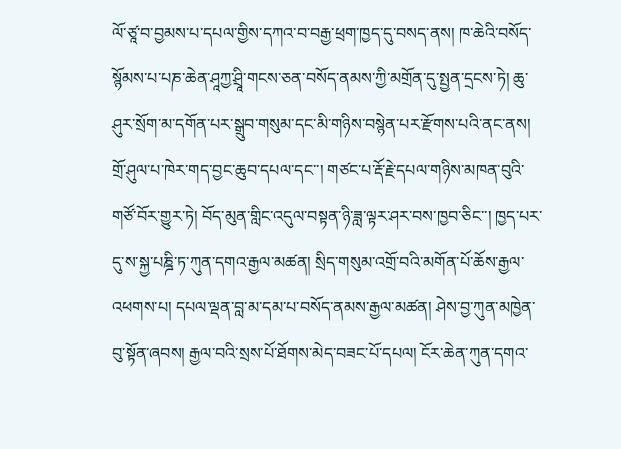ལོ་ཙཱ་བ་བྱམས་པ་དཔལ་གྱིས་དཀའ་བ་བརྒྱ་ཕྲག་ཁྱད་དུ་བསད་ནས། ཁ་ཆེའི་བསོད་སྙོམས་པ་པཎ་ཆེན་ཤཱཀྱ་ཤྲཱི་གངས་ཅན་བསོད་ནམས་ཀྱི་མགྲོན་དུ་སྤྱན་དྲངས་ཏེ། ཆུ་ཤུར་སྲོག་མ་དགོན་པར་སྒྲུབ་གསུམ་དང་མི་གཉིས་བསྙེན་པར་རྫོགས་པའི་ནང་ནས། གྲོ་ཤུལ་པ་ཁེར་གད་བྱང་ཆུབ་དཔལ་དང་་། གཙང་པ་རྡོ་རྗེ་དཔལ་གཉིས་མཁན་བུའི་གཙོ་བོར་གྱུར་ཏེ། བོད་མུན་གླིང་འདུལ་བསྟན་ཉི་ཟླ་ལྟར་ཤར་བས་ཁྱབ་ཅིང་་། ཁྱད་པར་དུ་ས་སྐྱ་པཎྜི་ཏ་ཀུན་དགའ་རྒྱལ་མཚན། སྲིད་གསུམ་འགྲོ་བའི་མགོན་པོ་ཆོས་རྒྱལ་འཕགས་པ། དཔལ་ལྡན་བླ་མ་དམ་པ་བསོད་ནམས་རྒྱལ་མཚན། ཤེས་བྱ་ཀུན་མཁྱེན་བུ་སྟོན་ཞབས། རྒྱལ་བའི་སྲས་པོ་ཐོགས་མེད་བཟང་པོ་དཔལ། ངོར་ཆེན་ཀུན་དགའ་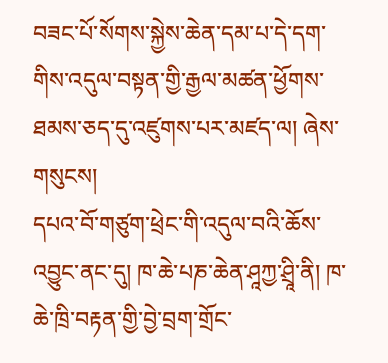བཟང་པོ་སོགས་སྐྱེས་ཆེན་དམ་པ་དེ་དག་གིས་འདུལ་བསྟན་གྱི་རྒྱལ་མཚན་ཕྱོགས་ཐམས་ཅད་དུ་འཛུགས་པར་མཛད་ལ། ཞེས་གསུངས།
དཔའ་བོ་གཙུག་ཕྲེང་གི་འདུལ་བའི་ཆོས་འབྱུང་ནང་དུ། ཁ་ཆེ་པཎ་ཆེན་ཤཱཀྱ་ཤྲཱི་ནི། ཁ་ཆེ་ཁྲི་བརྟན་གྱི་བྱེ་བྲག་གྲོང་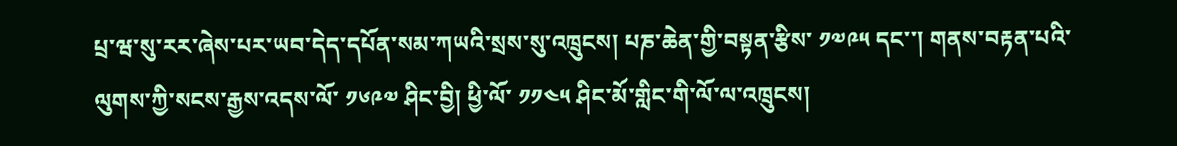པྲ་ཝ་སུ་རར་ཞེས་པར་ཡབ་དེད་དཔོན་སམ་ཀཡའི་སྲས་སུ་འཁྲུངས། པཎ་ཆེན་གྱི་བསྟན་རྩིས་ ༡༧༩༥ དང་་། གནས་བརྟན་པའི་ལུགས་ཀྱི་སངས་རྒྱས་འདས་ལོ་ ༡༦༩༧ ཤིང་བྱི། ཕྱི་ལོ་ ༡༡༤༥ ཤིང་མོ་གླིང་གི་ལོ་ལ་འཁྲུངས།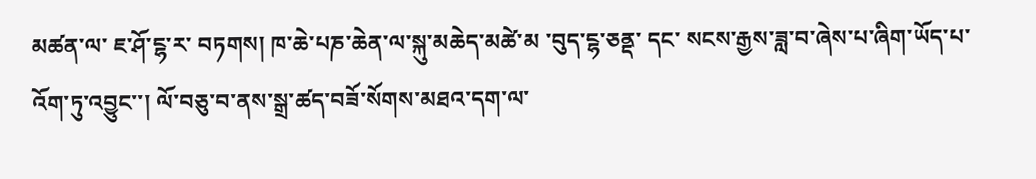མཚན་ལ་ ཇ་ཤོ་ངྷ་ར་ བཏགས། ཁ་ཆེ་པཎ་ཆེན་ལ་སྐུ་མཆེད་མཚེ་མ ་བུད་ངྷ་ཅནྡ་ དང་ སངས་རྒྱས་ཟླ་བ་ཞེས་པ་ཞིག་ཡོད་པ་འོག་ཏུ་འབྱུང་་། ལོ་བཅུ་བ་ནས་སྒྲ་ཚད་བཟོ་སོགས་མཐའ་དག་ལ་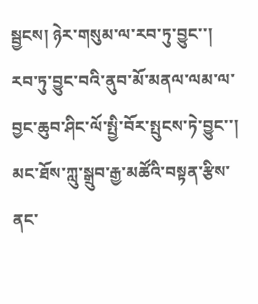སྦྱངས། ཉེར་གསུམ་ལ་རབ་ཏུ་བྱུང་་། རབ་ཏུ་བྱུང་བའི་ནུབ་མོ་མནལ་ལམ་ལ་བྱང་ཆུབ་ཤིང་ལོ་སྤྱི་བོར་སྤུངས་ཏེ་བྱུང་་། མང་ཐོས་ཀླུ་སྒྲུབ་རྒྱ་མཚོའི་བསྟན་རྩིས་ནང་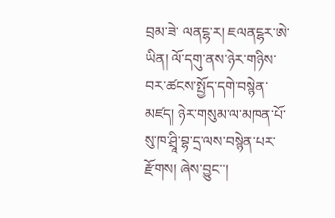བྲམ་ཟེ་ ལནངྷ་ར། ཇལནངྷར་ཨེ་ཡིན། ལོ་དགུ་ནས་ཉེར་གཉིས་བར་ཚངས་སྤྱོད་དགེ་བསྙེན་མཛད། ཉེར་གསུམ་ལ་མཁན་པོ་སུ་ཁ་ཤྲཱི་བྷ་དྲ་ལས་བསྙེན་པར་རྫོགས། ཞེས་བྱུང་་།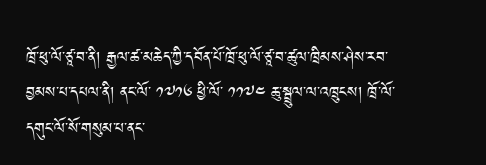ཁྲོ་ཕུ་ལོ་ཙཱ་བ་ནི། རྒྱལ་ཚ་མཆེད་ཀྱི་དབོན་པོ་ཁྲོ་ཕུ་ལོ་ཙཱ་བ་ཚུལ་ཁྲིམས་ཤེས་རབ་བྱམས་པ་དཔལ་ནི། ནང་ལོ་ ༡༧༡༦ ཕྱི་ལོ་ ༡༡༧༤ ཆུ་སྦྲུལ་ལ་འཁྲུངས། ཁྲོ་ལོ་དགུང་ལོ་སོ་གསུམ་པ་ནང་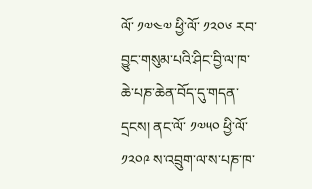ལོ་ ༡༧༤༧ ཕྱི་ལོ་ ༡༢༠༦ རབ་བྱུང་གསུམ་པའི་ཤིང་བྱི་ལ་ཁ་ཆེ་པཎ་ཆེན་བོད་དུ་གདན་དྲངས། ནང་ལོ་ ༡༧༥༠ ཕྱི་ལོ་ ༡༢༠༩ ས་འབྲུག་ལ་ས་པཎ་ཁ་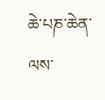ཆེ་པཎ་ཆེན་ལས་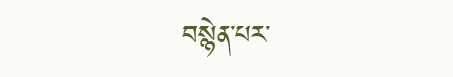བསྙེན་པར་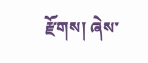རྫོགས། ཞེས་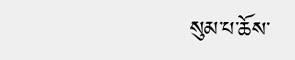སུམ་པ་ཆོས་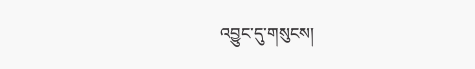འབྱུང་དུ་གསུངས།